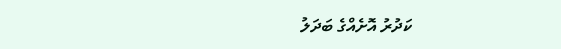ކަދުރު އޮށެއްގެ ބަދަލު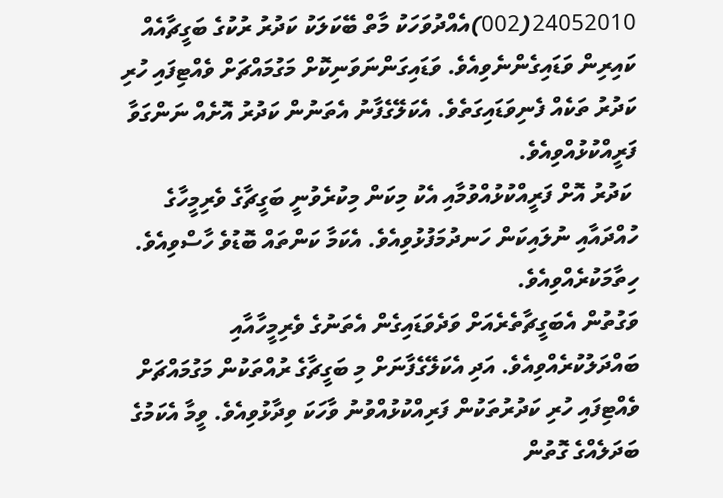24052010(002)އެއްދުވަހަކު މާތް ބޭކަލަކު ކަދުރު ރުކުގެ ބަގީޗާއެއް ކައިރިން ވަޑައިގެންނެވިއެވެ. ވަޑައިގަންނަވަނިކޮށް މަގުމައްޗަށް ވެއްޓިފައި ހުރި ކަދުރު ތަކެއް ފެނިވަޑައިގަތެވެ. އެކަލޭގެފާނު އެތަނުން ކަދުރު އޮށެއް ނަންގަވާ ފަރީއްކުޅުއްވިއެވެ.
 ކަދުރު އޮށް ފަރީއްކުޅުއްވުމާއި އެކު މިކަން މިކުރެވުނީ ބަގީޗާގެ ވެރިމީހާގެ ހުއްދައާއި ނުލައިކަން ހަނދުމަފުޅުވިއެވެ. އެކަމާ ކަންތައް ބޮޑުވެ ހާސްވިއެވެ. ހިތާމަކުރެއްވިއެވެ.
ވަގުތުން އެބަގީޗާތެރެއަށް ވަދެވަޑައިގެން އެތަނުގެ ވެރިމީހާއާއި ބައްދަލުކުރެއްވިއެވެ. އަދި އެކަލޭގެފާނަށް މި ބަގީޗާގެ ރުއްތަކުން މަގުމައްޗަށް ވެއްޓިފައި ހުރި ކަދުރުތަކުން ފަރިއްކުޅުއްވުނު ވާހަކަ ވިދާޅުވިއެވެ. ވީމާ އެކަމުގެ ބަދަލެއްގެ ގޮތުން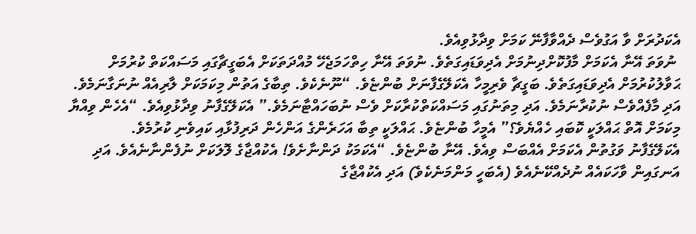އެކަދުރަށް ވާ އަގުވެސް ދެއްވާފާނޭ ކަމަށް ވިދާޅުވިއެވެ.
 ނުވަތަ އޭނާ އެކަމަށް މާފުކޮށްދިނުމަށް އެދިވަޑައިގަތެވެ. ނުވަތަ އޭނާ ހިތްހަމަޖެހޭ މުއްދަތަކަށް އެބަގީޗާގައި މަސައްކަތް ކުރުމަށް ޙަވާލުކުރުމަށް އެދިވަޑައިގަތެވެ. ބަގީޗާ ވެރިމީހާ އެކަލޭގެފާނަށް ބުންޏެވެ. “ނޫނެކެވެ. ތިބާގެ އަތުން މިކަމަކަށް ލާރިއެއް ނުނަގާނަމެވެ.
އަދި މާފެއްވެސް ނުކުރާނަމެވެ. އަދި މިތަނުގައި މަސައްކަތްކުރާކަށް ވެސް ނުބަހައްޓާނަމެވެ.” އެކަލޭގެފާނު ވިދާޅުވިއެވެ. “އެހެން ވިއްޔާ މިކަމަށް އޮތް ޙައްލަކީ ކޮބައި ހެއްޔެވެ؟” އެމީހާ ބުންޏެވެ. ޙައްލަކީ ތިބާ އަހަރެންގެ އަންހެން ދަރިފުޅާއި ކައިވެނި ކުރުމެވެ.
އެކަލޭގެފާނު ވަގުތުން އެކަމަށް އެއްބަސް ވިއެވެ. އޭނާ ބުންޏެވެ. “އެކަމަކު ދަންނާށެވެ! އެކުއްޖާގެ ލޮލަކަށް ނުފެންނާނެއެވެ. އަދި އަނގައިން ވާހަކައެއް ނުދެއްކޭނެއެވެ (އެބަހީ މަންމަނެކެވެ) އަދި އެކުއްޖާގެ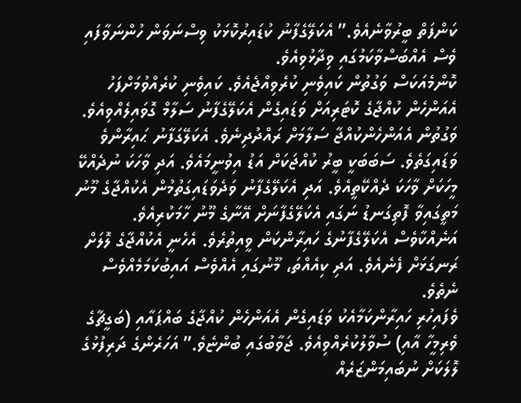ކަންފަތް ބީރުވާނެއެވެ.” އެކަލޭގެފާނު ކުޑައިރުކޮޅަކު ވިސްނަވަން ހުންނަވާފައި ވެސް އެއްބަސްވާކަމުގައި ވިދާޅުވިއެވެ.
ކޮންމެއަކަސް ވަގުތުން ކައިވެނި ކުރެވިއްޖެއެވެ. ކައިވެނި ކުރެއްވުމަށްފަހު އެއަންހެން ކުއްޖާގެ ކޮޓަރިއަށް ވަޑައިގެން އެކަލޭގެފާނު ސަލާމް ގޮވައިލެއްވިއެވެ. ވަގުތުން އެއަންހެންކުއްޖާ ސަލާމަށް ރައްދުދިނެވެ. އެކަލޭގަފާނު ޙައިރާންވެ ވަޑައިގަތެވެ. ސަބަބަކީ ބީރު ކުއްޖަކަށް އަޑު އިވުނީމައެވެ. އަދި ވާހަކަ ނުދެއްކޭ މީހަކަށް ވާހަކަ ދެއްކޭތީއެވެ. އަދި އެކަލޭގެފާނު ވަދެވަޑައިގަތުމުން އެކުއްޖާގެ މޫނު މަތީގައިވާ ފޮތިގަނޑު ނަގައި އެކަލޭގެފާނަށް އޭނާގެ މޫނު ހާމަކުރިއެވެ. އަނެއްކާވެސް އެކަލޭގެފާނުގެ ހައިރާންކަން ވީއިތުރެވެ. އެހެނީ އެކުއްޖާގެ ލޮލަށް ރަނގަޅަށް ފެނެއެވެ. އަދި ކިއެއްތަ، މޫނުގައި އެއްވެސް އައިބުކަމަމެއްވެސް ނެތެވެ.
ވެފައިހުރި ހައިރާންކަމާއެކު ވަޑައިގެން އެއަންހެން ކުއްޖާގެ ބައްޕައާއި (ބަގީޗާގެ ވެރިމީހާ އާއި) ސުވާލުކުރެއްވިއެވެ. ޖަވާބުގައި ބުންޏެވެ.” އަހަރެންގެ ދަރިފުޅުގެ ލޮލަކަށް ނުބައިމަންޒަރެއް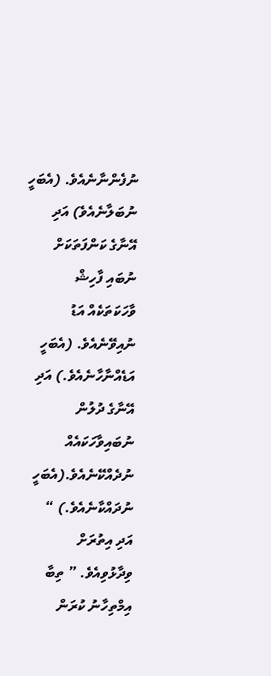ނުފެންނާނެއެވެ. (އެބަހީ ނުބަލާނެއެވެ) އަދި އޭނާގެ ކަންފަތަކަށް ނުބައި ފާހިޝް ވާހަކަތަކެއް އަޑު ނުއިވޭނެއެވެ. (އެބަހީ އަޑެއްނާހާނެއެވެ.) އަދި އޭނާގެ ދުލުން ނުބައިވާހަކައެއް ނުދެއްކޭނެއެވެ.(އެބަހީ ނުދައްކާނެއެވެ.) “
އަދި އިތުރަށް ވިދާޅުވިއެވެ. ” ތިބާ އިމްތިހާނު ކުރަން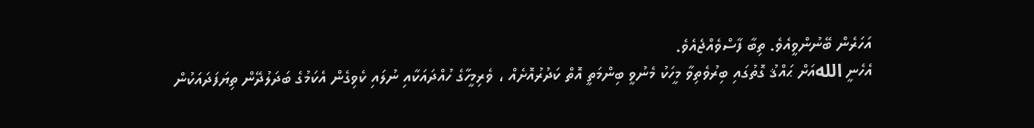އަހަރެން ބޭނުންވީއެވެ. ތިބާ ފާސްވެއްޖެއެވެ.
އެހެނީ اللهއަށް ޙައްޤު ގޮތުގައި ބިރުވެތިވާ މީހަކު މެނުވީ ބިންމަތީ އޮތް ކަދުރުއޮށެއް ، ވެރިމީހާގެ ހުއްދައަކާއި ނުލައި ކެވިގެން އެކަމުގެ ބަދަލުދޭން ތިޔަފަދައަކުން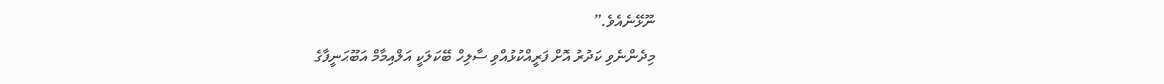ނޫޅޭނެއެވެ.”
މިދެންނެވި ކަދުރު އޮށް ފަރީއްކުޅުއްވި ސާލިހް ބޭކަލަކީ އަލްއިމާމް އަބޫޙަނީފާގެ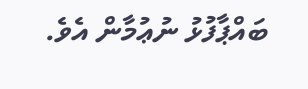ބައްޕާފުޅު ނުޢުމާން އެވެ.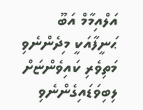އަލްއިމާމް އަބޫ ޙަނީފާއަކީ މިދެންނެވި މަތިވެރި ކައިވެންޏަށް ލިބިވަޑައިގެންނެވި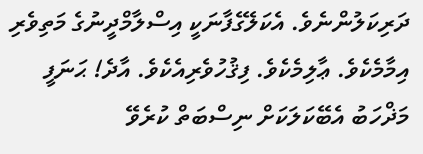ދަރިކަލުންނެވެ. އެކަލޭގެފާނަކީ އިސްލާމްދީނުގެ މަތިވެރި އިމާމެކެވެ. ޢާލިމެކެވެ. ފިޤުހުވެރިއެކެވެ. އާދެ! ޙަނަފީ މަޛްހަބު އެބޭކަލަކަށް ނިސްބަތް ކުރެވޭ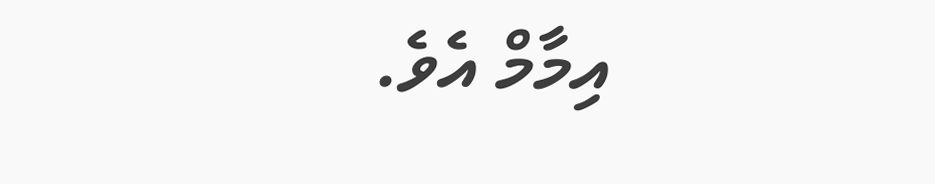އިމާމް އެވެ.